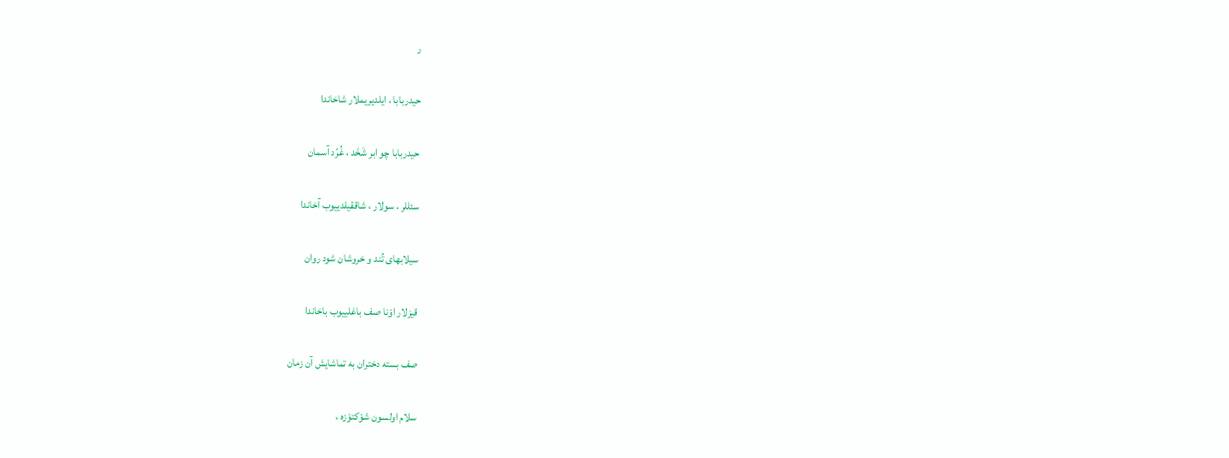ر

حیدربابا ، ایلدیریملار شاخاندا

حیدربابا چو ابر شَخَد ،‌ غُرّد آسمان

سئللر ، سولار ، شاققیلدییوب آخاندا

سیلابهاى تُند و خروشان شود روان

قیزلار اوْنا صف باغلییوب باخاندا

صف بسته دختران به تماشایش آن زمان

سلام اولسون شوْکتوْزه ،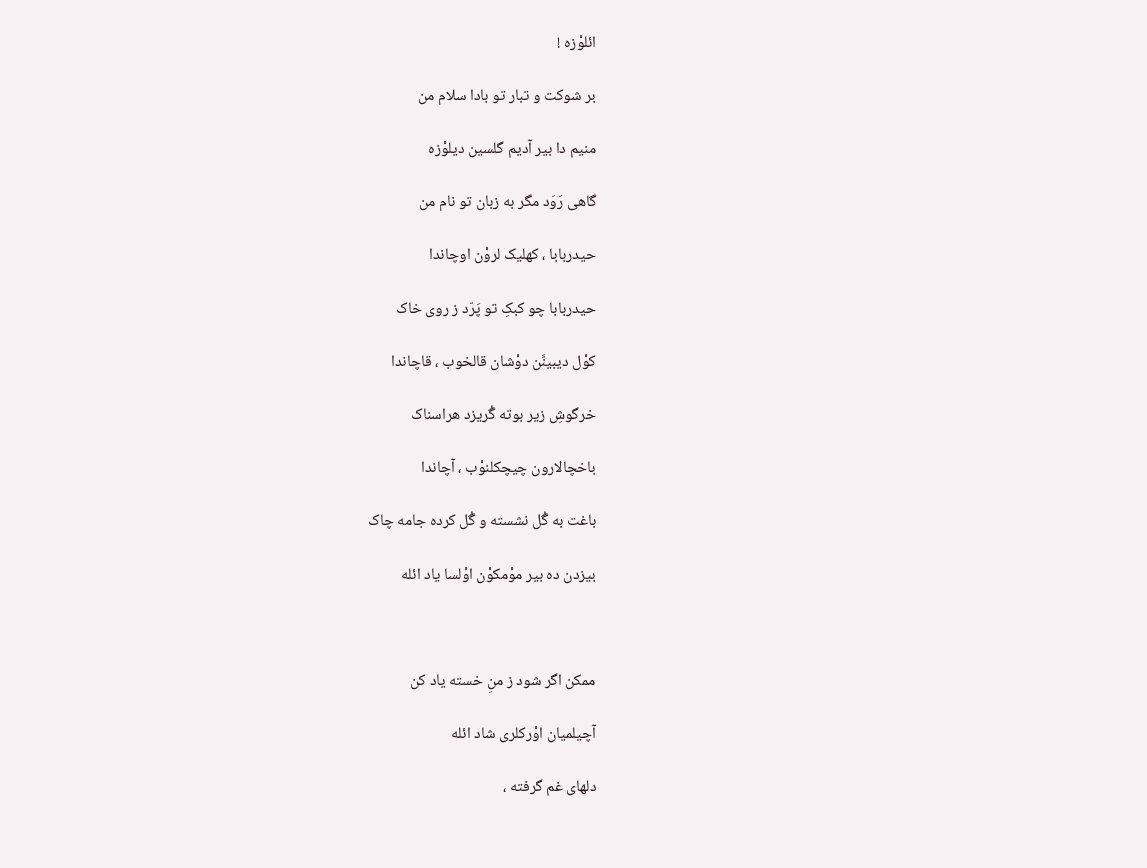ائلوْزه !

بر شوکت و تبار تو بادا سلام من

منیم دا بیر آدیم گلسین دیلوْزه

گاهى رَوَد مگر به زبان تو نام من

حیدربابا ، کهلیک لروْن اوچاندا

حیدربابا چو کبکِ تو پَرّد ز روى خاک

کوْل دیبینَّن دوْشان قالخوب ، قاچاندا

خرگوشِ زیر بوته گُریزد هراسناک

باخچالارون چیچکلنوْب ، آچاندا

باغت به گُل نشسته و گُل کرده جامه چاک

بیزدن ده بیر موْمکوْن اوْلسا یاد ائله



ممکن اگر شود ز منِ خسته یاد کن

آچیلمیان اوْرکلرى شاد ائله

دلهاى غم گرفته ،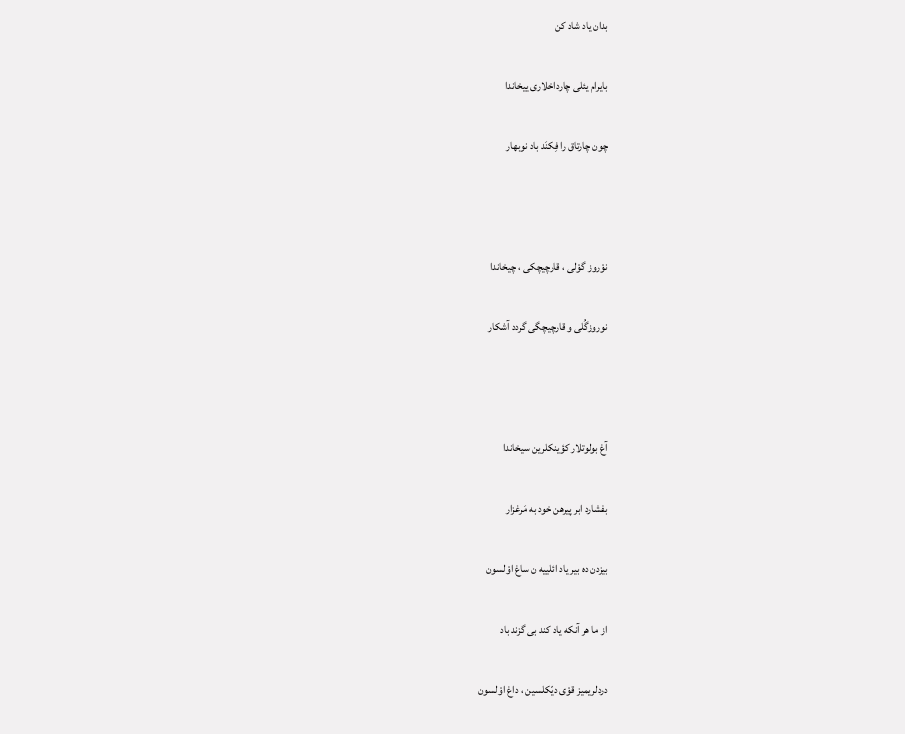بدان یاد شاد کن

بایرام یئلى چارداخلارى ییخاندا

چون چارتاق را فِکنَد باد نوبهار



نوْروز گوْلى ، قارچیچکى ، چیخاندا

نوروزگُلى و قارچیچگى گردد آشکار



آغ بولوتلار کؤینکلرین سیخاندا

بفشارد ابر پیرهن خود به مَرغزار

بیزدن ده بیر یاد ائلییه ن ساغ اوْلسون

از ما هر آنکه یاد کند بى گزند باد

دردلریمیز قوْى دیّکلسین ، داغ اوْلسون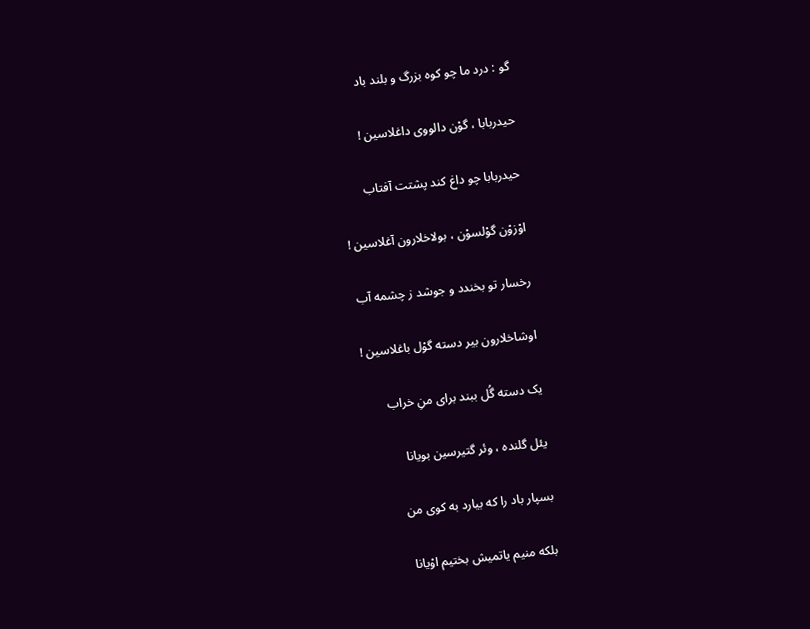گو : درد ما چو کوه بزرگ و بلند باد

حیدربابا ، گوْن دالووى داغلاسین !

حیدربابا چو داغ کند پشتت آفتاب

اوْزوْن گوْلسوْن ، بولاخلارون آغلاسین !

رخسار تو بخندد و جوشد ز چشمه آب

اوشاخلارون بیر دسته گوْل باغلاسین !

یک دسته گُل ببند براى منِ خراب

یئل گلنده ، وئر گتیرسین بویانا

بسپار باد را که بیارد به کوى من

بلکه منیم یاتمیش بختیم اوْیانا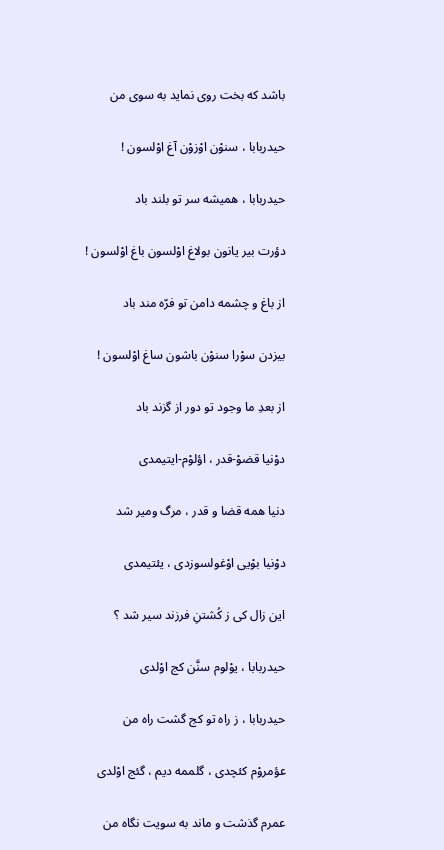باشد که بخت روى نماید به سوى من

حیدربابا ،‌ سنوْن اوْزوْن آغ اوْلسون !

حیدربابا ،‌ همیشه سر تو بلند باد

دؤرت بیر یانون بولاغ اوْلسون باغ اوْلسون !

از باغ و چشمه دامن تو فرّه مند باد

بیزدن سوْرا سنوْن باشون ساغ اوْلسون !

از بعدِ ما وجود تو دور از گزند باد

دوْنیا قضوْ-قدر ، اؤلوْم-ایتیمدى

دنیا همه قضا و قدر ، مرگ ومیر شد

دوْنیا بوْیى اوْغولسوزدى ، یئتیمدى

این زال کى ز کُشتنِ فرزند سیر شد ؟

حیدربابا ، یوْلوم سنَّن کج اوْلدى

حیدربابا ، ‌ز راه تو کج گشت راه من

عؤمروْم کئچدى ، گلممه دیم ، گئج اوْلدى

عمرم گذشت و ماند به سویت نگاه من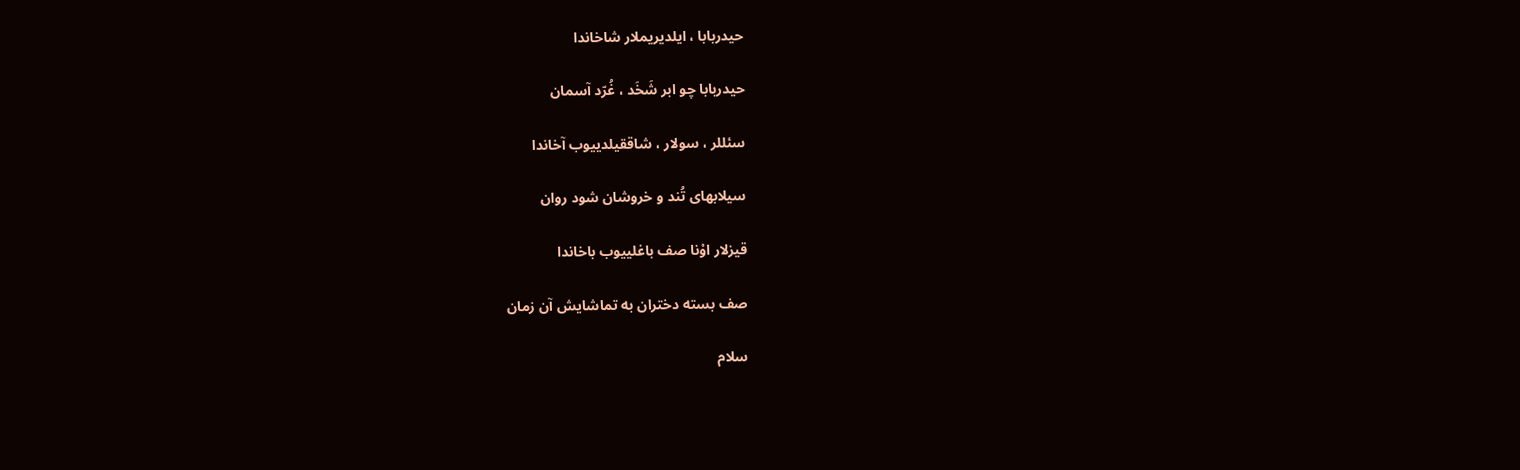حیدربابا ، ایلدیریملار شاخاندا

حیدربابا چو ابر شَخَد ،‌ غُرّد آسمان

سئللر ، سولار ، شاققیلدییوب آخاندا

سیلابهاى تُند و خروشان شود روان

قیزلار اوْنا صف باغلییوب باخاندا

صف بسته دختران به تماشایش آن زمان

سلام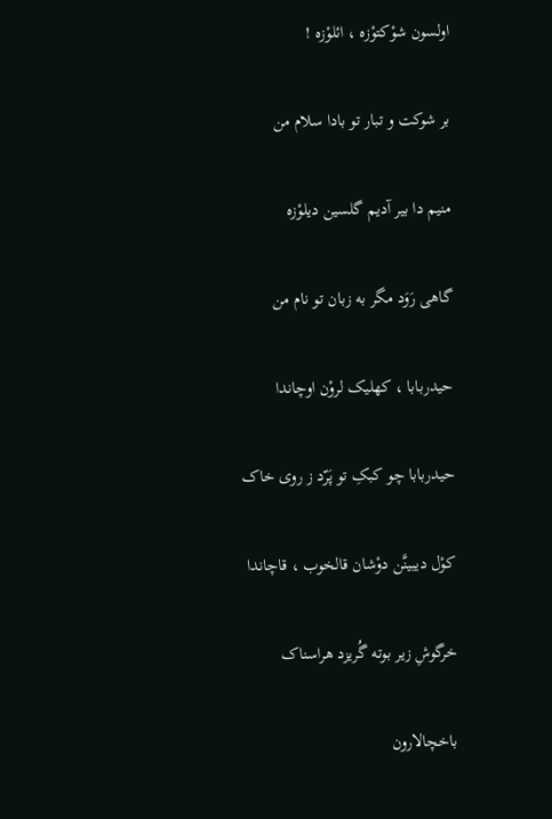اولسون شوْکتوْزه ، ائلوْزه !

بر شوکت و تبار تو بادا سلام من

منیم دا بیر آدیم گلسین دیلوْزه

گاهى رَوَد مگر به زبان تو نام من

حیدربابا ، کهلیک لروْن اوچاندا

حیدربابا چو کبکِ تو پَرّد ز روى خاک

کوْل دیبینَّن دوْشان قالخوب ، قاچاندا

خرگوشِ زیر بوته گُریزد هراسناک

باخچالارون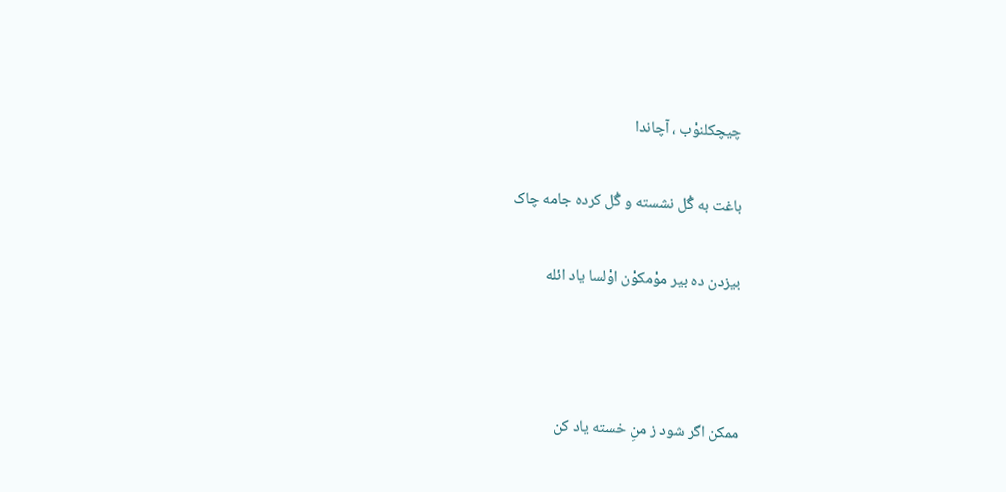چیچکلنوْب ، آچاندا

باغت به گُل نشسته و گُل کرده جامه چاک

بیزدن ده بیر موْمکوْن اوْلسا یاد ائله



ممکن اگر شود ز منِ خسته یاد کن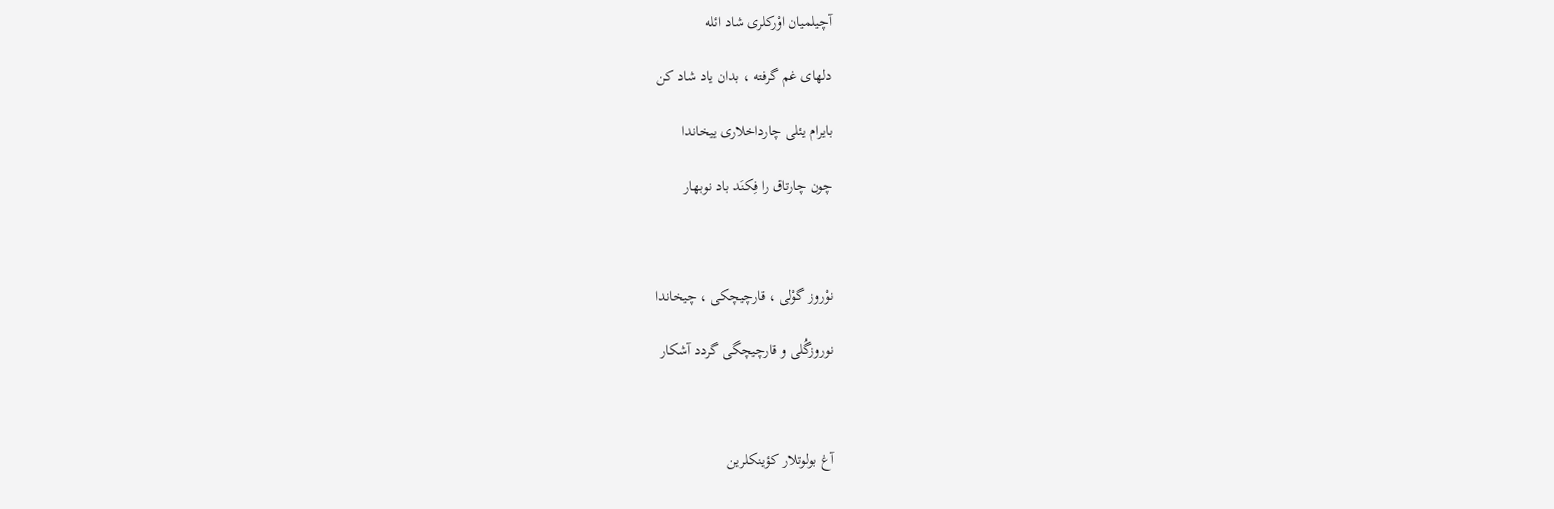آچیلمیان اوْرکلرى شاد ائله

دلهاى غم گرفته ، بدان یاد شاد کن

بایرام یئلى چارداخلارى ییخاندا

چون چارتاق را فِکنَد باد نوبهار



نوْروز گوْلى ، قارچیچکى ، چیخاندا

نوروزگُلى و قارچیچگى گردد آشکار



آغ بولوتلار کؤینکلرین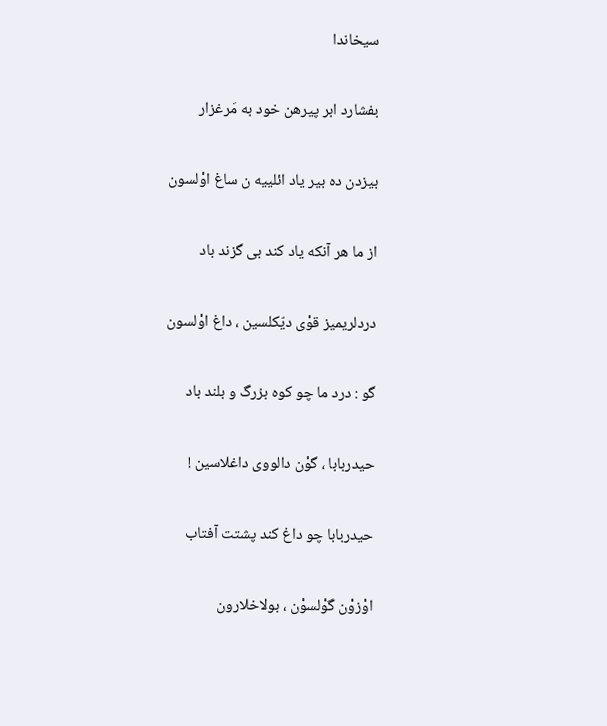سیخاندا

بفشارد ابر پیرهن خود به مَرغزار

بیزدن ده بیر یاد ائلییه ن ساغ اوْلسون

از ما هر آنکه یاد کند بى گزند باد

دردلریمیز قوْى دیّکلسین ، داغ اوْلسون

گو : درد ما چو کوه بزرگ و بلند باد

حیدربابا ، گوْن دالووى داغلاسین !

حیدربابا چو داغ کند پشتت آفتاب

اوْزوْن گوْلسوْن ، بولاخلارون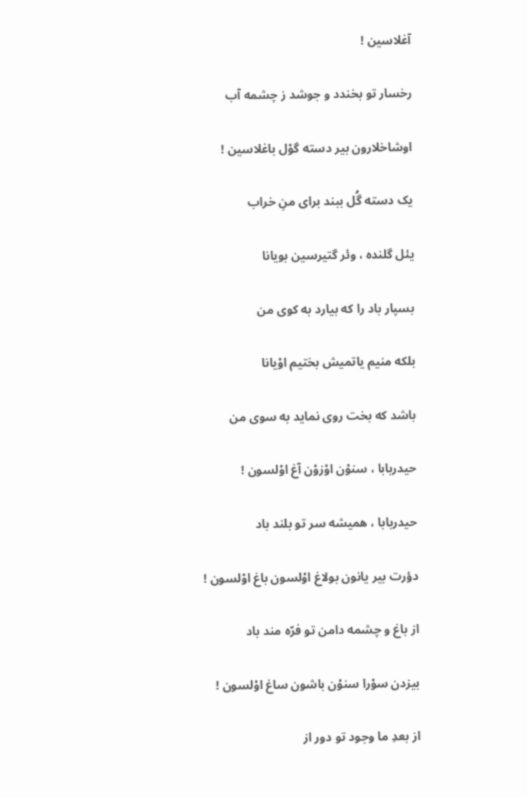آغلاسین !

رخسار تو بخندد و جوشد ز چشمه آب

اوشاخلارون بیر دسته گوْل باغلاسین !

یک دسته گُل ببند براى منِ خراب

یئل گلنده ، وئر گتیرسین بویانا

بسپار باد را که بیارد به کوى من

بلکه منیم یاتمیش بختیم اوْیانا

باشد که بخت روى نماید به سوى من

حیدربابا ،‌ سنوْن اوْزوْن آغ اوْلسون !

حیدربابا ،‌ همیشه سر تو بلند باد

دؤرت بیر یانون بولاغ اوْلسون باغ اوْلسون !

از باغ و چشمه دامن تو فرّه مند باد

بیزدن سوْرا سنوْن باشون ساغ اوْلسون !

از بعدِ ما وجود تو دور از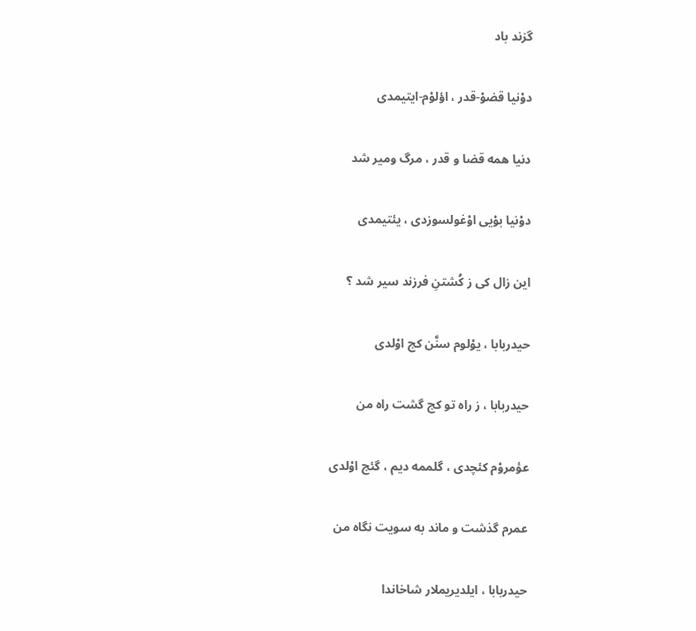گزند باد

دوْنیا قضوْ-قدر ، اؤلوْم-ایتیمدى

دنیا همه قضا و قدر ، مرگ ومیر شد

دوْنیا بوْیى اوْغولسوزدى ، یئتیمدى

این زال کى ز کُشتنِ فرزند سیر شد ؟

حیدربابا ، یوْلوم سنَّن کج اوْلدى

حیدربابا ، ‌ز راه تو کج گشت راه من

عؤمروْم کئچدى ، گلممه دیم ، گئج اوْلدى

عمرم گذشت و ماند به سویت نگاه من

حیدربابا ، ایلدیریملار شاخاندا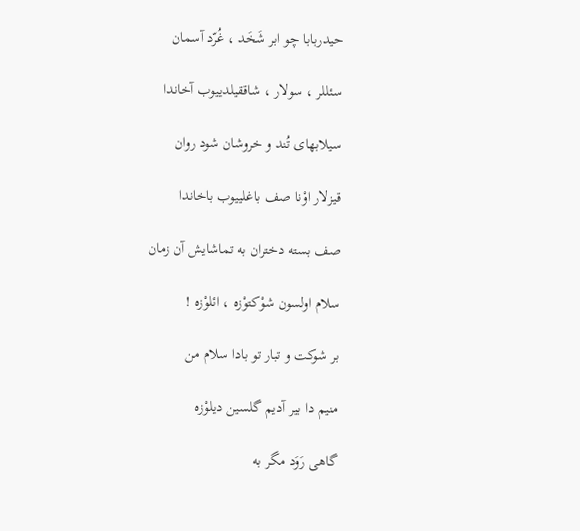حیدربابا چو ابر شَخَد ،‌ غُرّد آسمان

سئللر ، سولار ، شاققیلدییوب آخاندا

سیلابهاى تُند و خروشان شود روان

قیزلار اوْنا صف باغلییوب باخاندا

صف بسته دختران به تماشایش آن زمان

سلام اولسون شوْکتوْزه ، ائلوْزه !

بر شوکت و تبار تو بادا سلام من

منیم دا بیر آدیم گلسین دیلوْزه

گاهى رَوَد مگر به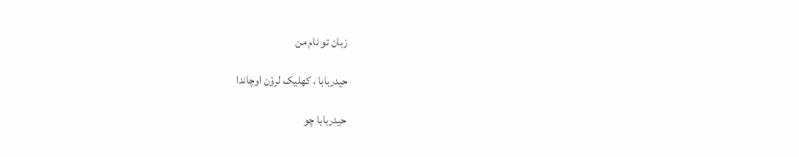زبان تو نام من

حیدربابا ، کهلیک لروْن اوچاندا

حیدربابا چو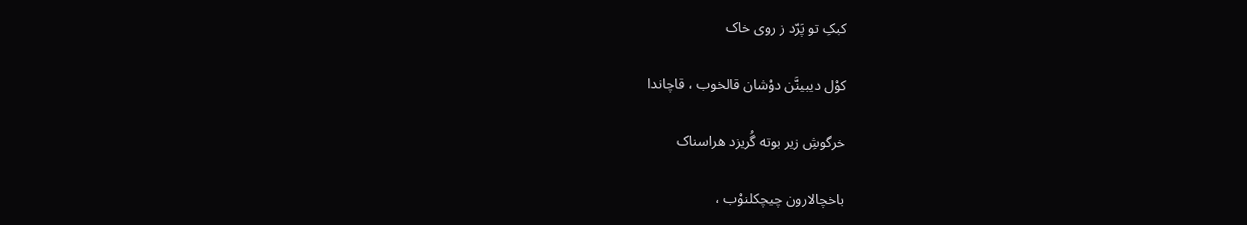کبکِ تو پَرّد ز روى خاک

کوْل دیبینَّن دوْشان قالخوب ، قاچاندا

خرگوشِ زیر بوته گُریزد هراسناک

باخچالارون چیچکلنوْب ،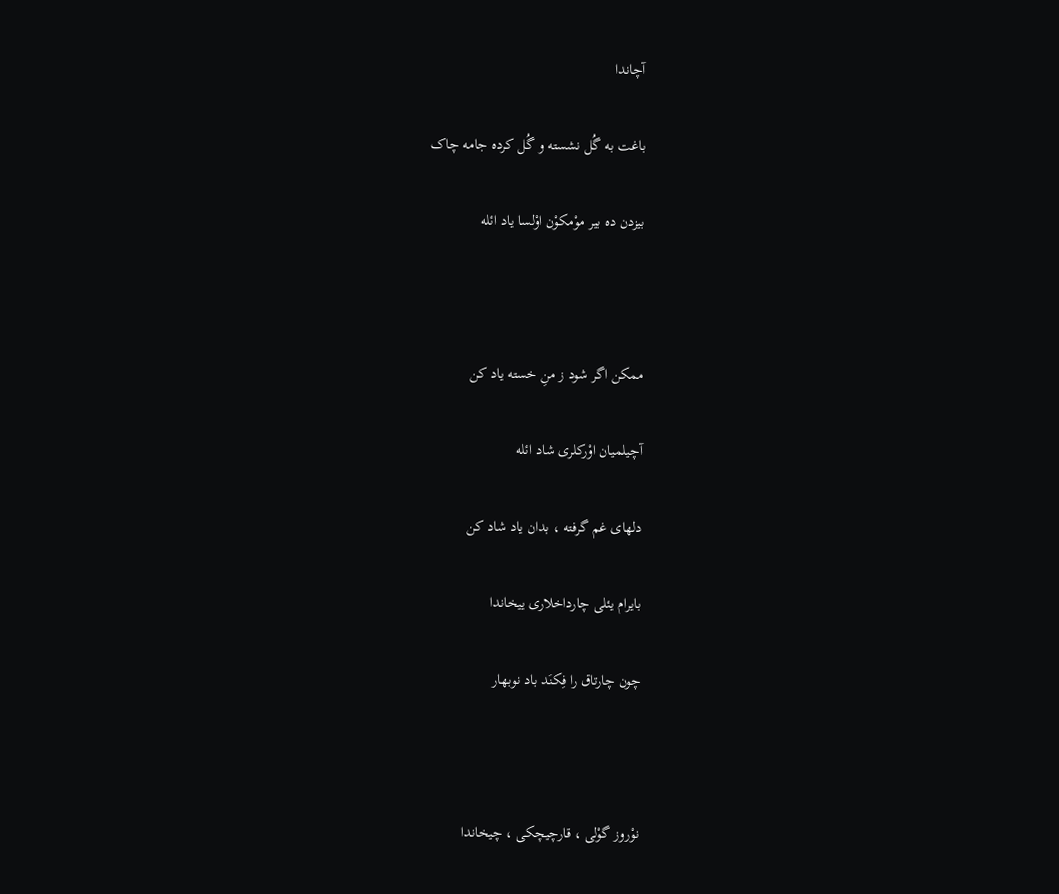آچاندا

باغت به گُل نشسته و گُل کرده جامه چاک

بیزدن ده بیر موْمکوْن اوْلسا یاد ائله



ممکن اگر شود ز منِ خسته یاد کن

آچیلمیان اوْرکلرى شاد ائله

دلهاى غم گرفته ، بدان یاد شاد کن

بایرام یئلى چارداخلارى ییخاندا

چون چارتاق را فِکنَد باد نوبهار



نوْروز گوْلى ، قارچیچکى ، چیخاندا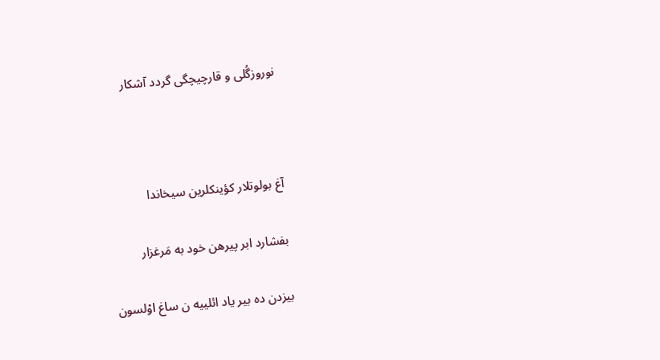نوروزگُلى و قارچیچگى گردد آشکار



آغ بولوتلار کؤینکلرین سیخاندا

بفشارد ابر پیرهن خود به مَرغزار

بیزدن ده بیر یاد ائلییه ن ساغ اوْلسون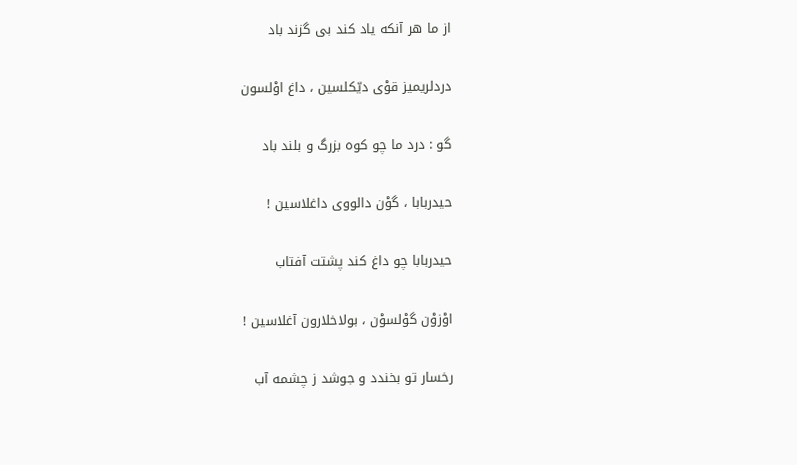از ما هر آنکه یاد کند بى گزند باد

دردلریمیز قوْى دیّکلسین ، داغ اوْلسون

گو : درد ما چو کوه بزرگ و بلند باد

حیدربابا ، گوْن دالووى داغلاسین !

حیدربابا چو داغ کند پشتت آفتاب

اوْزوْن گوْلسوْن ، بولاخلارون آغلاسین !

رخسار تو بخندد و جوشد ز چشمه آب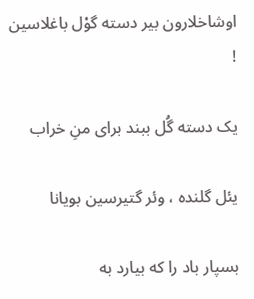اوشاخلارون بیر دسته گوْل باغلاسین !

یک دسته گُل ببند براى منِ خراب

یئل گلنده ، وئر گتیرسین بویانا

بسپار باد را که بیارد به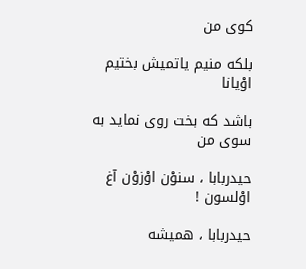کوى من

بلکه منیم یاتمیش بختیم اوْیانا

باشد که بخت روى نماید به سوى من

حیدربابا ،‌ سنوْن اوْزوْن آغ اوْلسون !

حیدربابا ،‌ همیشه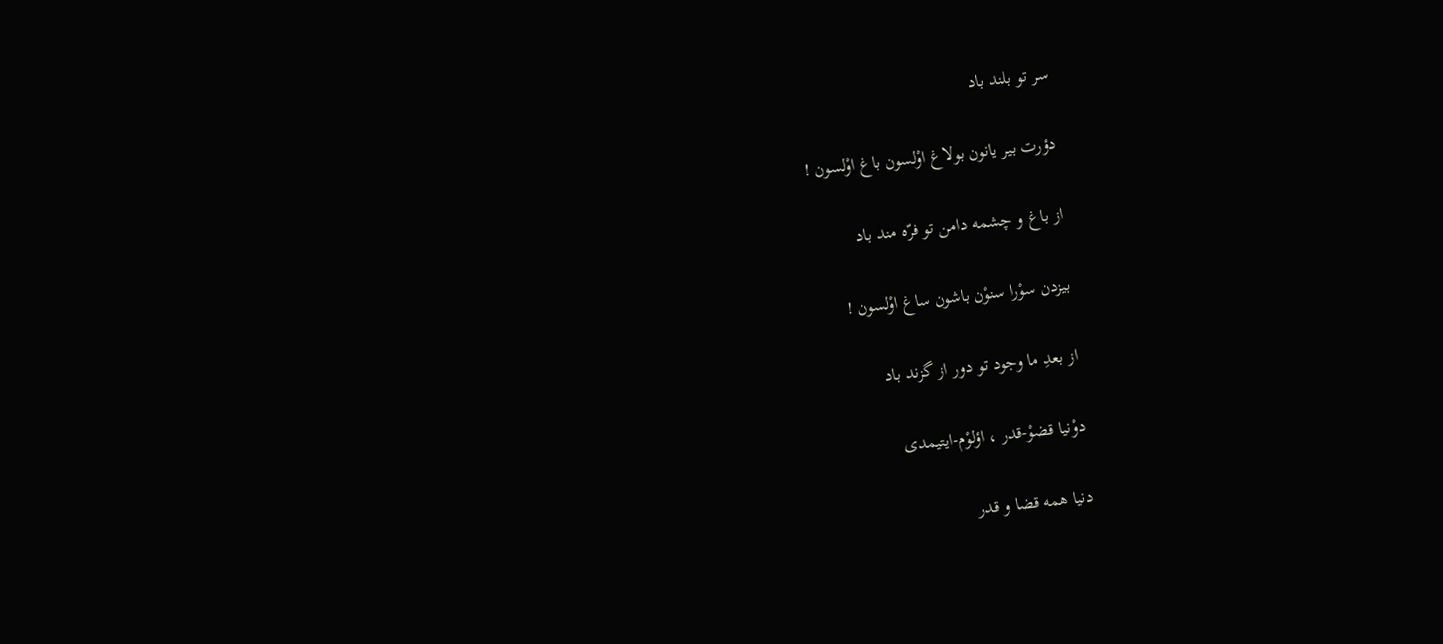سر تو بلند باد

دؤرت بیر یانون بولاغ اوْلسون باغ اوْلسون !

از باغ و چشمه دامن تو فرّه مند باد

بیزدن سوْرا سنوْن باشون ساغ اوْلسون !

از بعدِ ما وجود تو دور از گزند باد

دوْنیا قضوْ-قدر ، اؤلوْم-ایتیمدى

دنیا همه قضا و قدر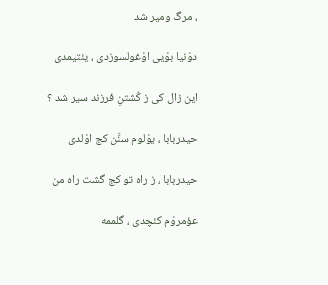، مرگ ومیر شد

دوْنیا بوْیى اوْغولسوزدى ، یئتیمدى

این زال کى ز کُشتنِ فرزند سیر شد ؟

حیدربابا ، یوْلوم سنَّن کج اوْلدى

حیدربابا ، ‌ز راه تو کج گشت راه من

عؤمروْم کئچدى ، گلممه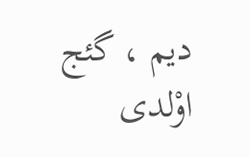دیم ، گئج اوْلدى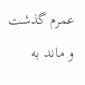عمرم گذشت و ماند به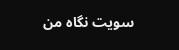سویت نگاه من